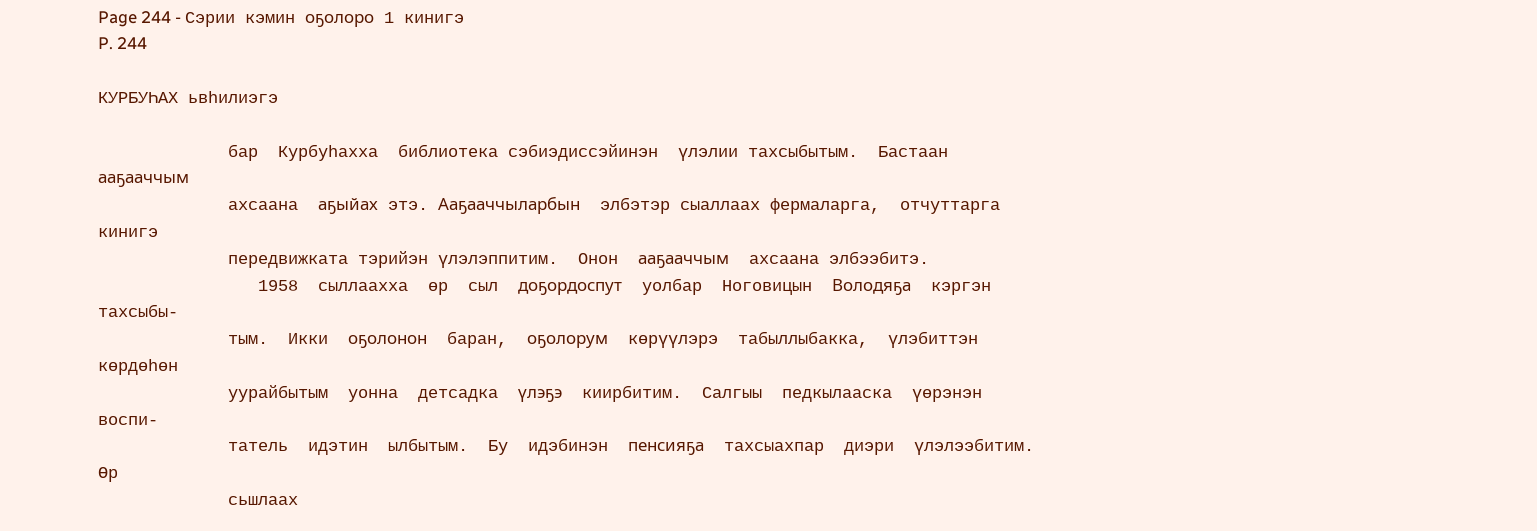Page 244 - Сэрии кэмин оҕолоро 1 кинигэ
P. 244

КУРБУҺАХ ьвһилиэгэ

             бар  Курбуһахха  библиотека сэбиэдиссэйинэн  үлэлии тахсыбытым.  Бастаан  ааҕааччым
             ахсаана  аҕыйах этэ. Ааҕааччыларбын  элбэтэр сыаллаах фермаларга,  отчуттарга  кинигэ
             передвижката тэрийэн үлэлэппитим.  Онон  ааҕааччым  ахсаана элбээбитэ.
                1958  сыллаахха  өр  сыл  доҕордоспут  уолбар  Ноговицын  Володяҕа  кэргэн  тахсыбы-
             тым.  Икки  оҕолонон  баран,  оҕолорум  көрүүлэрэ  табыллыбакка,  үлэбиттэн  көрдөһөн
             уурайбытым  уонна  детсадка  үлэҕэ  киирбитим.  Салгыы  педкылааска  үөрэнэн  воспи-
             татель  идэтин  ылбытым.  Бу  идэбинэн  пенсияҕа  тахсыахпар  диэри  үлэлээбитим.  Өр
             сьшлаах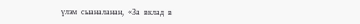үлэм  сыаналанан,  «За  вклад  в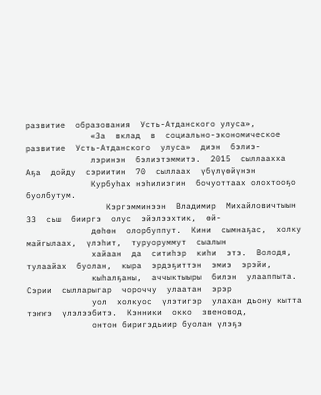развитие  образования  Усть-Атданского улуса»,
             «За  вклад  в  социально-экономическое  развитие  Усть-Атданского  улуса»  диэн  бэлиэ-
             лэринэн  бэлиэтэммитэ.  2015  сыллаахха  Аҕа  дойду  сэриитин  70  сыллаах  үбүлүөйүнэн
             Курбуһах нэһилиэгин  бочуоттаах олохтооҕо буолбутум.
                Кэргэмминээн  Владимир  Михайловичтыын  33  сьш  бииргэ  олус  эйэлээхтик,  өй-
             дөһөн  олорбуппут.  Кини  сымнаҕас,  холку  майгылаах,  үлэһит,  туруоруммут  сыалын
             хайаан  да  ситиһэр  киһи  этэ.  Володя,  тулаайах  буолан,  кыра  эрдэҕиттэн  эмиэ  эрэйи,
             кыһалҕаны,  аччыктыыры  билэн  улааппыта.  Сэрии  сылларыгар  чороччу  улаатан  эрэр
             уол  холкуос  үлэтигэр  улахан дьону кытта тэҥҥэ  үлэлээбитэ.  Кэнники  окко  звеновод,
             онтон биригэдьиир буолан үлэҕэ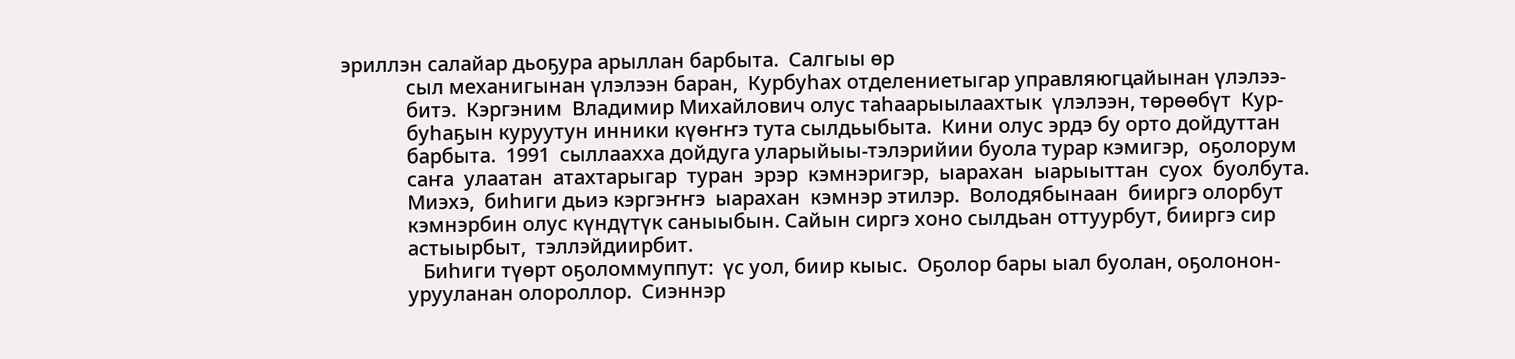эриллэн салайар дьоҕура арыллан барбыта.  Салгыы өр
             сыл механигынан үлэлээн баран,  Курбуһах отделениетыгар управляюгцайынан үлэлээ-
             битэ.  Кэргэним  Владимир Михайлович олус таһаарыылаахтык  үлэлээн, төрөөбүт  Кур-
             буһаҕын куруутун инники күөҥҥэ тута сылдьыбыта.  Кини олус эрдэ бу орто дойдуттан
             барбыта.  1991  сыллаахха дойдуга уларыйыы-тэлэрийии буола турар кэмигэр,  оҕолорум
             саҥа  улаатан  атахтарыгар  туран  эрэр  кэмнэригэр,  ыарахан  ыарыыттан  суох  буолбута.
             Миэхэ,  биһиги дьиэ кэргэҥҥэ  ыарахан  кэмнэр этилэр.  Володябынаан  бииргэ олорбут
             кэмнэрбин олус күндүтүк саныыбын. Сайын сиргэ хоно сылдьан оттуурбут, бииргэ сир
             астыырбыт,  тэллэйдиирбит.
                Биһиги түөрт оҕоломмуппут:  үс уол, биир кыыс.  Оҕолор бары ыал буолан, оҕолонон-
             урууланан олороллор.  Сиэннэр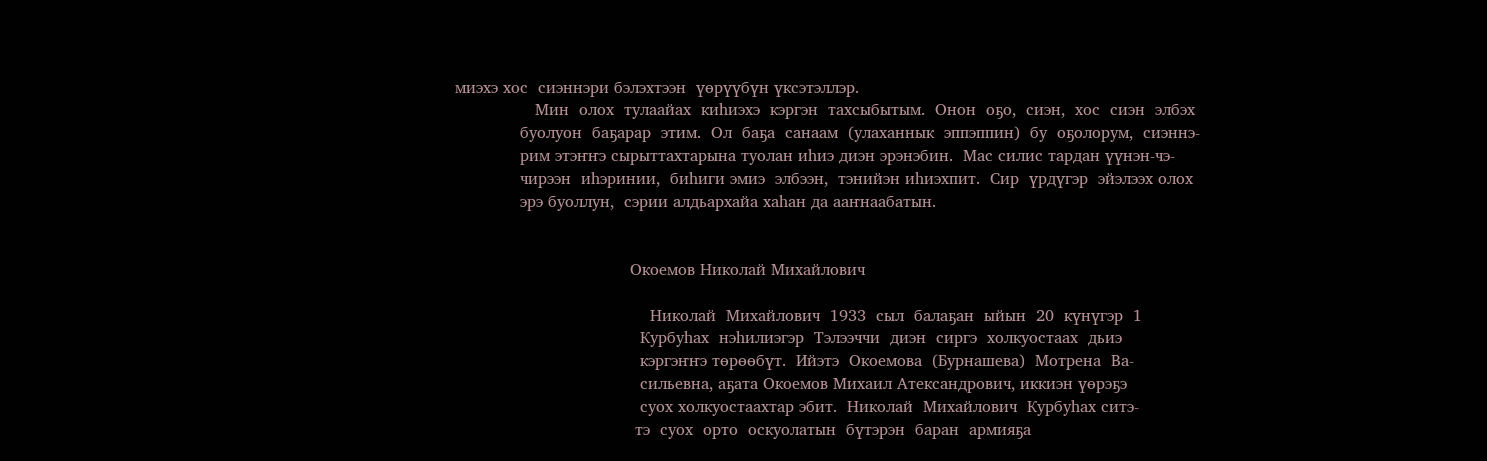миэхэ хос  сиэннэри бэлэхтээн  үөрүүбүн үксэтэллэр.
                Мин  олох  тулаайах  киһиэхэ  кэргэн  тахсыбытым.  Онон  оҕо,  сиэн,  хос  сиэн  элбэх
             буолуон  баҕарар  этим.  Ол  баҕа  санаам  (улаханнык  эппэппин)  бу  оҕолорум,  сиэннэ-
             рим этэҥҥэ сырыттахтарына туолан иһиэ диэн эрэнэбин.  Мас силис тардан үүнэн-чэ-
             чирээн  иһэринии,  биһиги эмиэ  элбээн,  тэнийэн иһиэхпит.  Сир  үрдүгэр  эйэлээх олох
             эрэ буоллун,  сэрии алдьархайа хаһан да ааҥнаабатын.


                                   Окоемов Николай Михайлович

                                       Николай  Михайлович  1933  сыл  балаҕан  ыйын  20  күнүгэр  1
                                     Курбуһах  нэһилиэгэр  Тэлээччи  диэн  сиргэ  холкуостаах  дьиэ
                                     кэргэҥҥэ төрөөбүт.  Ийэтэ  Окоемова  (Бурнашева)  Мотрена  Ва-
                                     сильевна, аҕата Окоемов Михаил Атександрович, иккиэн үөрэҕэ
                                     суох холкуостаахтар эбит.  Николай  Михайлович  Курбуһах ситэ-
                                    тэ  суох  орто  оскуолатын  бүтэрэн  баран  армияҕа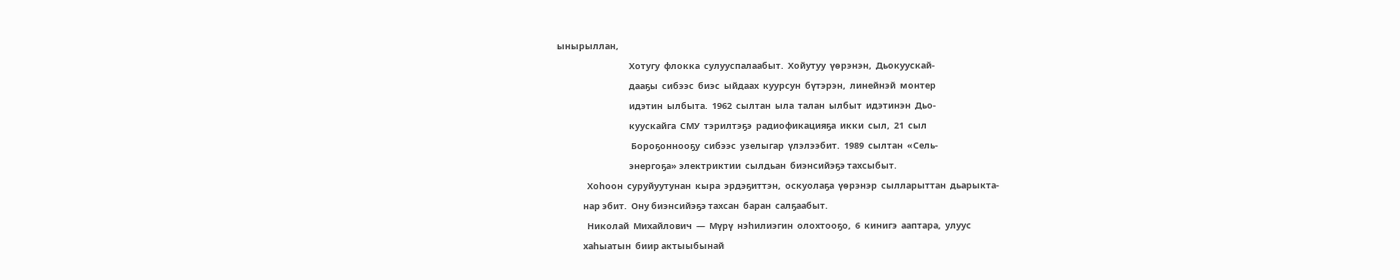ынырыллан,
                                    Хотугу  флокка  сулууспалаабыт.  Хойутуу  үөрэнэн,  Дьокуускай-
                                    дааҕы  сибээс  биэс  ыйдаах  куурсун  бүтэрэн,  линейнэй  монтер
                                    идэтин  ылбыта.  1962  сылтан  ыла  талан  ылбыт  идэтинэн  Дьо-
                                    куускайга  СМУ  тэрилтэҕэ  радиофикацияҕа  икки  сыл,  21  сыл
                                     Бороҕоннооҕу  сибээс  узелыгар  үлэлээбит.  1989  сылтан  «Сель-
                                    энергоҕа» электриктии  сылдьан  биэнсийэҕэ тахсыбыт.
               Хоһоон  суруйуутунан  кыра  эрдэҕиттэн,  оскуолаҕа  үөрэнэр  сылларыттан  дьарыкта-
             нар эбит.  Ону биэнсийэҕэ тахсан  баран  салҕаабыт.
               Николай  Михайлович  —  Мүрү  нэһилиэгин  олохтооҕо,  6  кинигэ  ааптара,  улуус
             хаһыатын  биир актыыбынай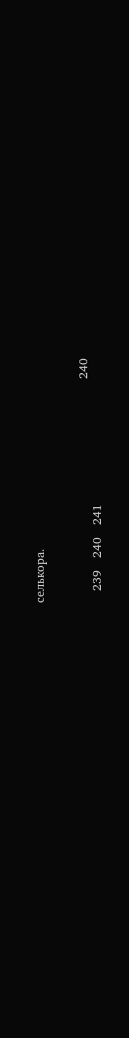селькора.


                                                        240
   239   240   241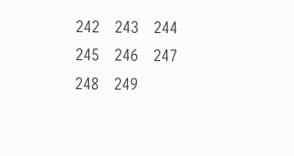242   243   244   245   246   247   248   249